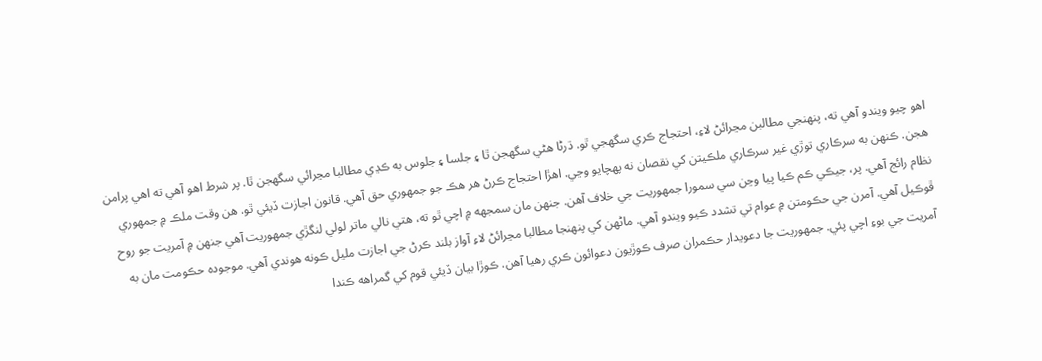اهو چيو ويندو آهي ته، پنهنجي مطالبن مڃرائڻ لاءِ، احتجاج ڪري سگھجي ٿو. ڌرڻا هڻي سگھجن ٿا ۽ جلسا ۽ جلوس به ڪڍي مطالبا مڃرائي سگھجن ٿا. پر شرط اهو آهي ته اهي پرامن هجن. ڪنهن به سرڪاري توڙي غير سرڪاري ملڪيتن کي نقصان نه پهچايو وڃي. اهڙا احتجاج ڪرڻ هر هڪ جو جمهوري حق آهي. قانون اجازت ڏيئي ٿو. هن وقت ملڪ ۾ جمهوري نظام رائج آهي. پر، جيڪي ڪم ڪيا پيا وڃن سي سمورا جمهوريت جي خلاف آهن. جنهن مان سمجهه ۾ اچي ٿو ته، هتي نالي ماتر لولي لنگڙي جمهوريت آهي جنهن ۾ آمريت جو روح ڦوڪيل آهي. آمرن جي حڪومتن ۾ عوام تي تشدد ڪيو ويندو آهي. ماڻهن کي پنهنجا مطالبا مڃرائڻ لاءِ آواز بلند ڪرڻ جي اجازت مليل ڪونه هوندي آهي. موجوده حڪومت مان به آمريت جي بوءِ اچي پئي. جمهوريت جا دعويدار حڪمران صرف ڪوڙيون دعوائون ڪري رهيا آهن. ڪوڙا بيان ڏيئي قوم کي گمراهه ڪندا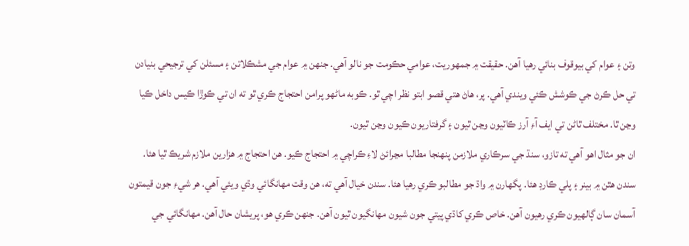وتن ۽ عوام کي بيوقوف بنائي رهيا آهن. حقيقت ۾ جمهوريت، عوامي حڪومت جو نالو آهي. جنهن ۾ عوام جي مشڪلاتن ۽ مسئلن کي ترجيحي بنيادن تي حل ڪرڻ جي ڪوشش ڪئي ويندي آهي. پر، هاڻ هتي قصو ابتو نظر اچي ٿو. ڪوبه ماڻهو پرامن احتجاج ڪري ٿو ته ان تي ڪوڙا ڪيس داخل ڪيا وڃن ٿا. مختلف ٿاڻن تي ايف آءِ آرز ڪاٽيون وڃن ٿيون ۽ گرفتاريون ڪيون وڃن ٿيون.
ان جو مثال اهو آهي ته تازو، سنڌ جي سرڪاري ملازمن پنهنجا مطالبا مڃرائڻ لاءِ ڪراچي ۾ احتجاج ڪيو. هن احتجاج ۾ هزارين ملازم شريڪ ٿيا هئا. سندن هٿن ۾ بينر ۽ پلي ڪارڊ هئا. پگھارن ۾ واڌ جو مطالبو ڪري رهيا هئا. سندن خيال آهي ته، هن وقت مهانگائي وڌي ويئي آهي. هر شيءِ جون قيمتون آسمان سان ڳالهيون ڪري رهيون آهن. خاص ڪري کاڌي پيتي جون شيون مهانگيون ٿيون آهن. جنهن ڪري هو، پريشان حال آهن. مهانگائي جي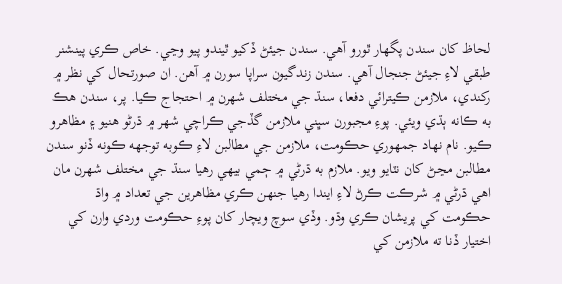لحاظ کان سندن پگھار ٿورو آهي. سندن جيئڻ ڏکيو ٿيندو پيو وڃي. خاص ڪري پينشنر طبقي لاءِ جيئڻ جنجال آهي. سندن زندگيون سراپا سورن ۾ آهن. ان صورتحال کي نظر ۾ رکندي، ملازمن ڪيترائي دفعا، سنڌ جي مختلف شهرن ۾ احتجاج ڪيا. پر، سندن هڪ به ڪانه ٻڌي ويئي. پوءِ مجبورن سڀني ملازمن گڏجي ڪراچي شهر ۾ ڌرڻو هنيو ۽ مظاهرو ڪيو. نام نهاد جمهوري حڪومت، ملازمن جي مطالبن لاءِ ڪوبه توجهه ڪونه ڏنو سندن مطالبن مڃڻ کان نٽايو ويو. ملازم به ڌرڻي ۾ ڄمي بيهي رهيا سنڌ جي مختلف شهرن مان اهي ڌرڻي ۾ شرڪت ڪرڻ لاءِ ايندا رهيا جنهن ڪري مظاهرين جي تعداد ۾ واڌ حڪومت کي پريشان ڪري وڌو. وڏي سوچ ويچار کان پوءِ حڪومت وردي وارن کي اختيار ڏنا ته ملازمن کي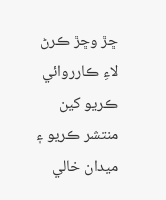ڇڙ وڇڙ ڪرڻ لاءِ ڪارروائي ڪريو کين منتشر ڪريو ۽ ميدان خالي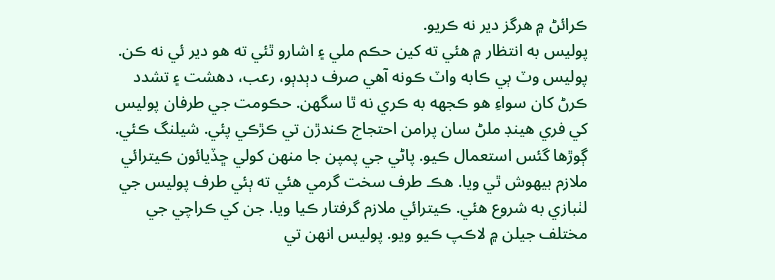ڪرائڻ ۾ هرگز دير نه ڪريو.
پوليس به انتظار ۾ هئي ته کين حڪم ملي ۽ اشارو ٿئي ته هو دير ئي نه ڪن. پوليس وٽ ٻي ڪابه واٽ ڪونه آهي صرف دٻدٻو، رعب، دهشت ۽ تشدد ڪرڻ کان سواءِ هو ڪجهه به ڪري نه ٿا سگھن. حڪومت جي طرفان پوليس کي فري هينڊ ملڻ سان پرامن احتجاج ڪندڙن تي ڪڙڪي پئي. شيلنگ ڪئي. ڳوڙها گئس استعمال ڪيو. پاڻي جي پمپن جا منهن کولي ڇڏيائون ڪيترائي ملازم بيهوش ٿي ويا. هڪ طرف سخت گرمي هئي ته ٻئي طرف پوليس جي لٺبازي به شروع هئي. ڪيترائي ملازم گرفتار ڪيا ويا. جن کي ڪراچي جي مختلف جيلن ۾ لاڪپ ڪيو ويو. پوليس انهن تي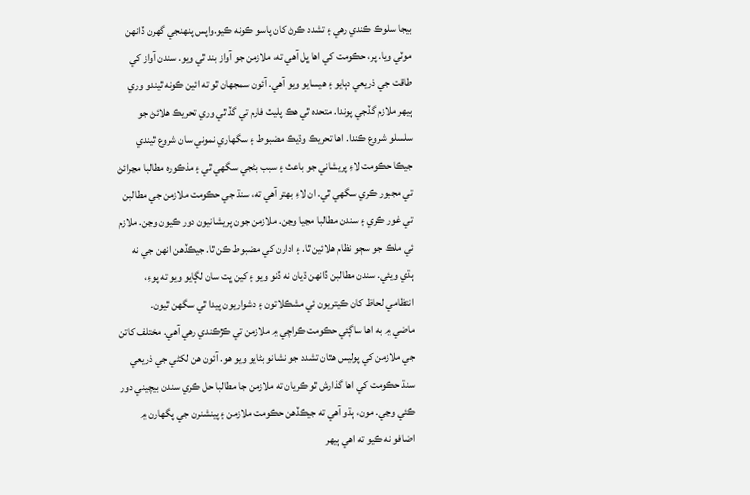بيجا سلوڪ ڪندي رهي ۽ تشدد ڪرڻ کان پاسو ڪونه ڪيو.واپس پنهنجي گھرن ڏانهن موٽي ويا. پر، حڪومت کي اها ڀل آهي ته، ملازمن جو آواز بند ٿي ويو. سندن آواز کي طاقت جي ذريعي دٻايو ۽ هيسايو ويو آهي. آئون سمجهان ٿو ته ائين ڪونه ٿيندو وري ٻيهر ملازم گڏجي پوندا. متحده ٿي هڪ پليٽ فارم تي گڏ ٿي وري تحريڪ هلائڻ جو سلسلو شروع ڪندا. اها تحريڪ وڌيڪ مضبوط ۽ سگھاري نموني سان شروع ٿيندي جيڪا حڪومت لاءِ پريشاني جو باعث ۽ سبب بڻجي سگھي ٿي ۽ مذڪوره مطالبا مڃرائڻ تي مجبور ڪري سگھي ٿي. ان لاءِ بهتر آهي ته، سنڌ جي حڪومت ملازمن جي مطالبن تي غور ڪري ۽ سندن مطالبا مڃيا وڃن. ملازمن جون پريشانيون دور ڪيون وڃن. ملازم ئي ملڪ جو سڄو نظام هلائين ٿا. ۽ ادارن کي مضبوط ڪن ٿا. جيڪڏهن انهن جي نه ٻڌي ويئي. سندن مطالبن ڏانهن ڌيان نه ڏنو ويو ۽ کين ڀت سان لڳايو ويو ته پوءِ، انتظامي لحاظ کان ڪيتريون ئي مشڪلاتون ۽ دشواريون پيدا ٿي سگھن ٿيون.
ماضي ۾ به اها ساڳئي حڪومت ڪراچي ۾ ملازمن تي ڪڙڪندي رهي آهي. مختلف کاتن جي ملازمن کي پوليس هٿان تشدد جو نشانو بڻايو ويو هو. آئون هن لکڻي جي ذريعي سنڌ حڪومت کي اها گذارش ٿو ڪريان ته ملازمن جا مطالبا حل ڪري سندن بيچيني دور ڪئي وڃي. مون، ٻڌو آهي ته جيڪڏهن حڪومت ملازمن ۽ پينشنرن جي پگھارن ۾ اضافو نه ڪيو ته اهي ٻيهر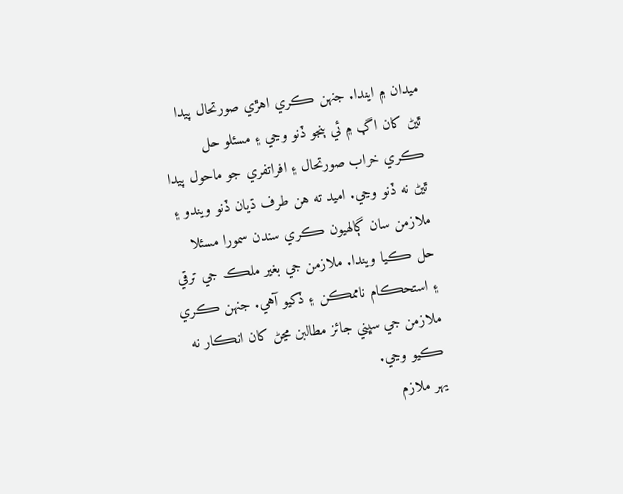ميدان ۾ ايندا. جنهن ڪري اهڙي صورتحال پيدا ٿيڻ کان اڳ ۾ ئي ٻنجو ڏنو وڃي ۽ مسئلو حل ڪري خراب صورتحال ۽ افراتفري جو ماحول پيدا ٿيڻ نه ڏنو وڃي. اميد ته هن طرف ڌيان ڏنو ويندو ۽ ملازمن سان ڳالهيون ڪري سندن سمورا مسئلا حل ڪيا ويندا. ملازمن جي بغير ملڪ جي ترقي ۽ استحڪام ناممڪن ۽ ڏکيو آهي. جنهن ڪري ملازمن جي سڀني جائز مطالبن مڃڻ کان انڪار نه ڪيو وڃي.
يهر ملازم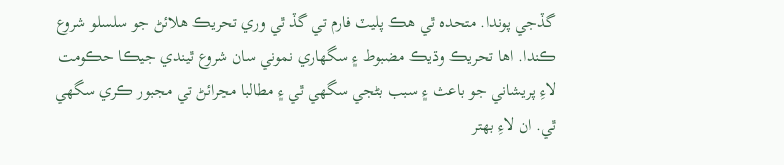گڏجي پوندا. متحده ٿي هڪ پليٽ فارم تي گڏ ٿي وري تحريڪ هلائڻ جو سلسلو شروع ڪندا. اها تحريڪ وڌيڪ مضبوط ۽ سگھاري نموني سان شروع ٿيندي جيڪا حڪومت لاءِ پريشاني جو باعث ۽ سبب بڻجي سگھي ٿي ۽ مطالبا مڃرائڻ تي مجبور ڪري سگھي ٿي. ان لاءِ بهتر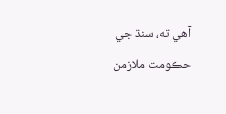آهي ته، سنڌ جي حڪومت ملازمن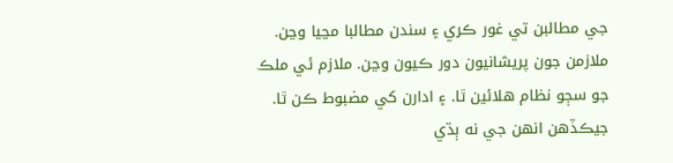جي مطالبن تي غور ڪري ۽ سندن مطالبا مڃيا وڃن. ملازمن جون پريشانيون دور ڪيون وڃن. ملازم ئي ملڪ جو سڄو نظام هلائين ٿا. ۽ ادارن کي مضبوط ڪن ٿا. جيڪڏهن انهن جي نه ٻڌي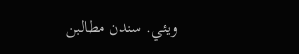ويئي. سندن مطالبن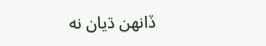ڏانهن ڌيان نه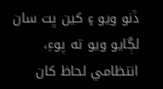ڏنو ويو ۽ کين ڀت سان لڳايو ويو ته پوءِ، انتظامي لحاظ کان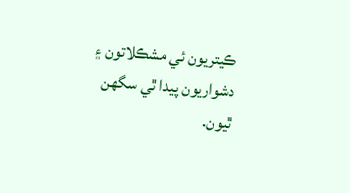ڪيتريون ئي مشڪلاتون ۽ دشواريون پيدا ٿي سگھن ٿيون.